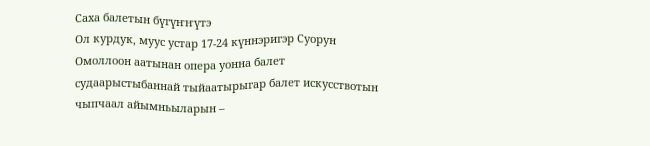Саха балетын бүгүҥҥүтэ
Ол курдук, муус устар 17-24 күннэригэр Суорун Омоллоон аатынан опера уонна балет судаарыстыбаннай тыйаатырыгар балет искусствотын чыпчаал айымньыларын –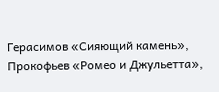Герасимов «Сияющий камень», Прокофьев «Ромео и Джульетта»,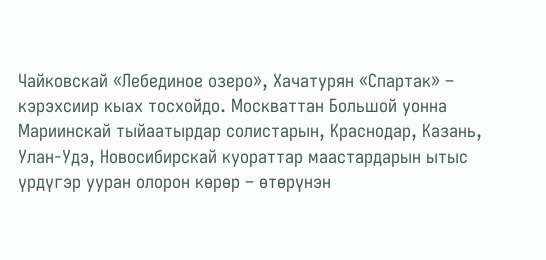Чайковскай «Лебединое озеро», Хачатурян «Спартак» – кэрэхсиир кыах тосхойдо. Москваттан Большой уонна Мариинскай тыйаатырдар солистарын, Краснодар, Казань, Улан-Удэ, Новосибирскай куораттар маастардарын ытыс үрдүгэр ууран олорон көрөр – өтөрүнэн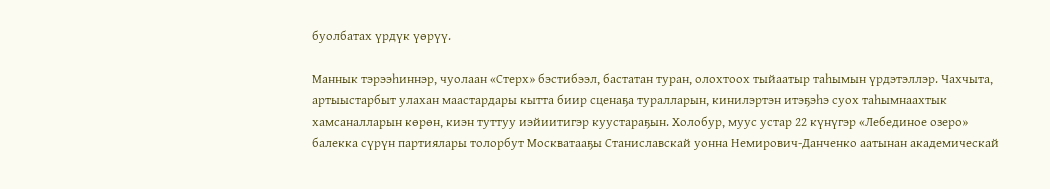буолбатах үрдүк үөрүү.

Маннык тэрээһиннэр, чуолаан «Стерх» бэстибээл, бастатан туран, олохтоох тыйаатыр таһымын үрдэтэллэр. Чахчыта, артыыстарбыт улахан маастардары кытта биир сценаҕа туралларын, кинилэртэн итэҕэһэ суох таһымнаахтык хамсаналларын көрөн, киэн туттуу иэйиитигэр куустараҕын. Холобур, муус устар 22 күнүгэр «Лебединое озеро» балекка сүрүн партиялары толорбут Москватааҕы Станиславскай уонна Немирович-Данченко аатынан академическай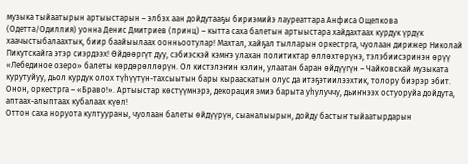музыка тыйаатырын артыыстарын – элбэх аан дойдутааҕы бириэмийэ лауреаттара Анфиса Ощепкова (Одетта/Одиллия) уонна Денис Дмитриев (принц) – кытта саха балетын артыыстара хайдахтаах курдук үрдүк хаачыстыбалаахтык, биир баайыылаах оонньоотулар! Махтал, хайҕал тылларын оркестрга, чуолаан дирижер Николай Пикутскайга этэр сиэрдээх! Өйдөөргүт дуу, сэбиэскэй кэмҥэ улахан политиктар өллөхтөрүнэ, тэлэбиисэринэн өрүү «Лебединое озеро» балеты көрдөрөллөрүн. Ол кистэлэҥин кэлин, улаатан баран өйдүүгүн – Чайковскай музыката курутуйуу, дьол курдук олох түһүүтүн-тахсыытын бары кырааскатын олус да итэҕэтиилээхтик, толору биэрэр эбит. Онон, оркестрга – «Браво!». Артыыстар көстүүмнэрэ, декорация эмиэ барыта уһулуччу, дьиҥнээх остуоруйа дойдута, аптаах-алыптаах кубалаах күөл!
Оттон саха норуота култуураны, чуолаан балеты өйдүүрүн, сыаналыырын, дойду бастыҥ тыйаатырдарын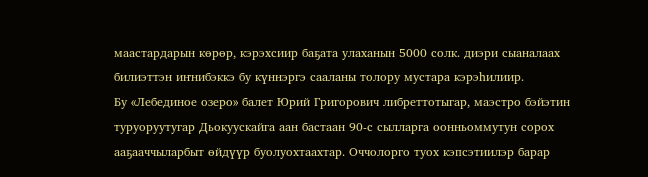маастардарын көрөр, кэрэхсиир баҕата улаханын 5000 солк. диэри сыаналаах билиэттэн иҥнибэккэ бу күннэргэ сааланы толору мустара кэрэһилиир.
Бу «Лебединое озеро» балет Юрий Григорович либреттотыгар, маэстро бэйэтин туруоруутугар Дьокуускайга аан бастаан 90-с сылларга оонньоммутун сорох ааҕааччыларбыт өйдүүр буолуохтаахтар. Оччолорго туох кэпсэтиилэр барар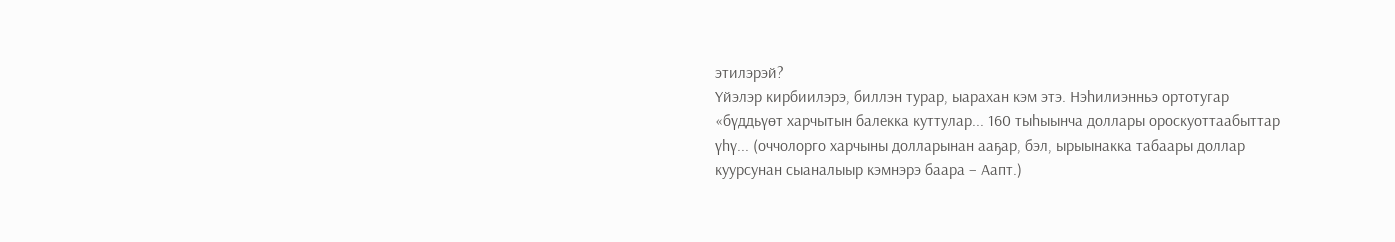этилэрэй?
Үйэлэр кирбиилэрэ, биллэн турар, ыарахан кэм этэ. Нэһилиэнньэ ортотугар «бүддьүөт харчытын балекка куттулар... 160 тыһыынча доллары ороскуоттаабыттар үһү... (оччолорго харчыны долларынан ааҕар, бэл, ырыынакка табаары доллар куурсунан сыаналыыр кэмнэрэ баара – Аапт.)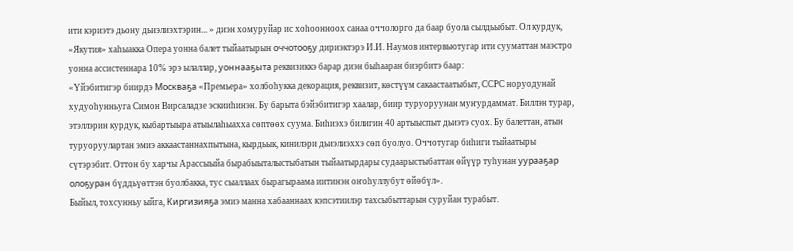ити кэриэтэ дьону дьиэлиэхтэрин... » диэн хомуруйар ис хоһоонноох санаа оччолорго да баар буола сылдьыбыт. Ол курдук, «Якутия» хаһыакка Опера уонна балет тыйаатырын оччотооҕу дириэктэрэ И.И. Наумов интервьютугар ити сууматтан маэстро уонна ассистеннара 10% эрэ ылаллар, уоннааҕыта реквизиккэ барар диэн быһааран биэрбитэ баар:
«Үйэбитигэр биирдэ Москваҕа «Премьера» холбоһукка декорация, реквизит, көстүүм сакаастаатыбыт, ССРС норуодунай худуоһунньуга Симон Вирсаладзе эскииһинэн. Бу барыта бэйэбитигэр хаалар, биир туруоруунан муҥурдаммат. Биллэн турар, этэллэрин курдук, кыбартыыра атыылаһыахха сөптөөх суума. Биһиэхэ билигин 40 артыыспыт дьиэтэ суох. Бу балеттан, атын туруоруулартан эмиэ аккаастаннахпытына, кырдьык, кинилэри дьиэлиэххэ сөп буолуо. Оччотугар биһиги тыйаатыры сүтэрэбит. Оттон бу харчы Арассыыйа бырабыыталыстыбатын тыйаатырдары судаарыстыбаттан өйүүр туһунан уурааҕар олоҕуран бүддьүөттэн буолбакка, тус сыаллаах бырагыраама иитинэн оҥоһуллубут өйөбүл».
Быйыл, тохсунньу ыйга, Киргизияҕа эмиэ манна хабааннаах кэпсэтиилэр тахсыбыттарын суруйан турабыт.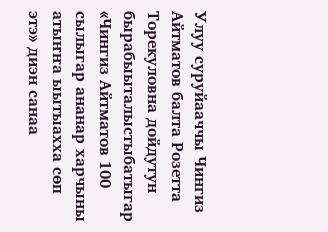Улуу суруйааччы Чингиз Айтматов балта Розетта Торекуловна дойдутун бырабыыталыстыбатыгар «Чингиз Айтматов 100 сылыгар ананар харчыны атыҥҥа ыытыахха сөп этэ» диэн санаа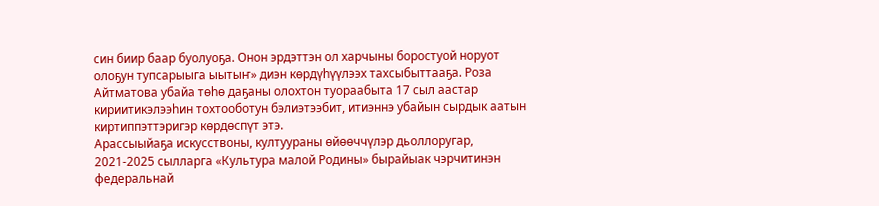син биир баар буолуоҕа. Онон эрдэттэн ол харчыны боростуой норуот олоҕун тупсарыыга ыытыҥ» диэн көрдүһүүлээх тахсыбыттааҕа. Роза Айтматова убайа төһө даҕаны олохтон туораабыта 17 сыл аастар кириитикэлээһин тохтооботун бэлиэтээбит, итиэннэ убайын сырдык аатын киртиппэттэригэр көрдөспүт этэ.
Арассыыйаҕа искусствоны, култуураны өйөөччүлэр дьоллоругар, 2021-2025 сылларга «Культура малой Родины» бырайыак чэрчитинэн федеральнай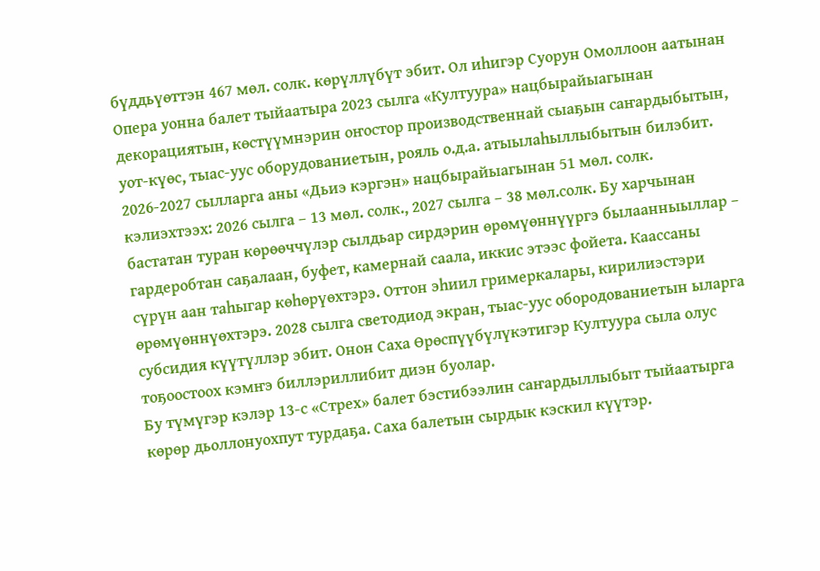бүддьүөттэн 467 мөл. солк. көрүллүбүт эбит. Ол иһигэр Суорун Омоллоон аатынан Опера уонна балет тыйаатыра 2023 сылга «Култуура» нацбырайыагынан декорациятын, көстүүмнэрин оҥостор производственнай сыаҕын саҥардыбытын, уот-күөс, тыас-уус оборудованиетын, рояль о.д.а. атыылаһыллыбытын билэбит. 2026-2027 сылларга аны «Дьиэ кэргэн» нацбырайыагынан 51 мөл. солк. кэлиэхтээх: 2026 сылга – 13 мөл. солк., 2027 сылга – 38 мөл.солк. Бу харчынан бастатан туран көрөөччүлэр сылдьар сирдэрин өрөмүөннүүргэ былаанныыллар – гардеробтан саҕалаан, буфет, камернай саала, иккис этээс фойета. Каассаны сүрүн аан таһыгар көһөрүөхтэрэ. Оттон эһиил гримеркалары, кирилиэстэри өрөмүөннүөхтэрэ. 2028 сылга светодиод экран, тыас-уус обородованиетын ыларга субсидия күүтүллэр эбит. Онон Саха Өрөспүүбүлүкэтигэр Култуура сыла олус тоҕоостоох кэмҥэ биллэриллибит диэн буолар.
Бу түмүгэр кэлэр 13-с «Стрех» балет бэстибээлин саҥардыллыбыт тыйаатырга көрөр дьоллонуохпут турдаҕа. Саха балетын сырдык кэскил күүтэр.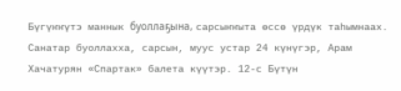Бүгүҥҥүтэ маннык буоллаҕына, сарсыҥҥыта өссө үрдүк таһымнаах.
Санатар буоллахха, сарсын, муус устар 24 күнүгэр, Арам Хачатурян «Спартак» балета күүтэр. 12-с Бүтүн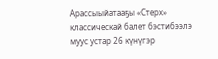Арассыыйатааҕы «Стерх» классическай балет бэстибээлэ муус устар 26 күнүгэр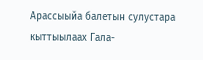Арассыыйа балетын сулустара кыттыылаах Гала-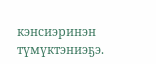кэнсиэринэн түмүктэниэҕэ.